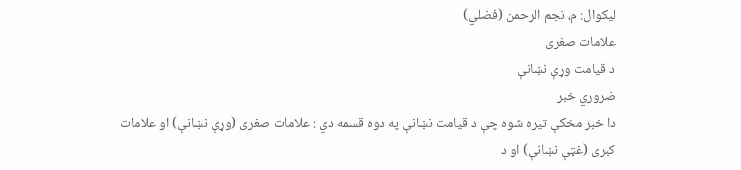لیکوال: م، نجم الرحمن (فضلي)
علامات صغری
د قيامت وړې نښانې
ضروري خبر
دا خبر مخکې تيره شوه چې د قيامت نښانې په دوه قسمه دي : علامات صغری (وړې نښانې) او علامات کبری (غټې نښانې) او د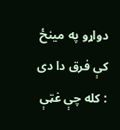دواړو په مينځ کې فرق دا دی : کله چې غټې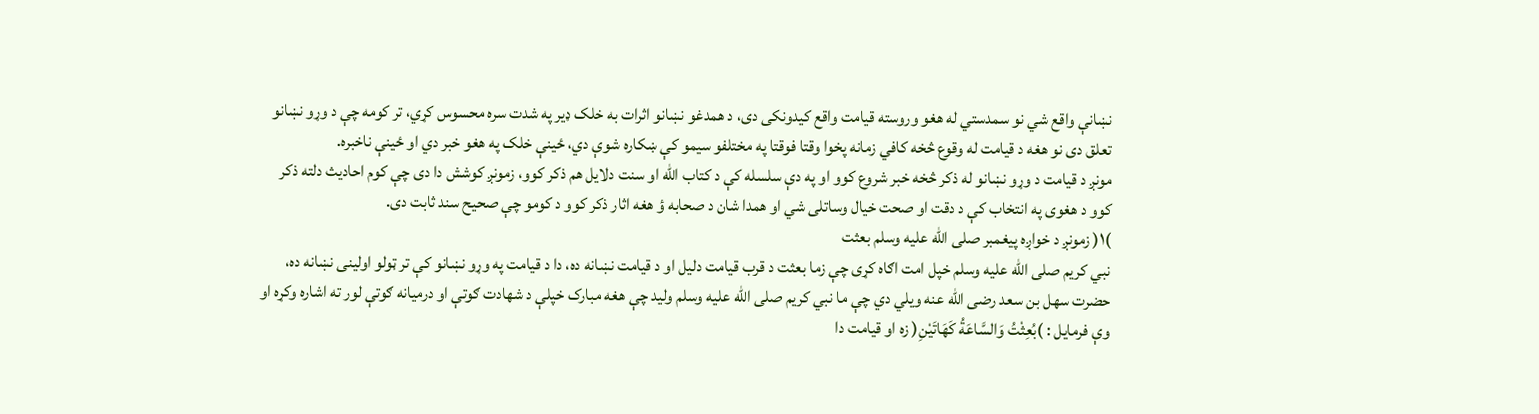نښانې واقع شي نو سمدستي له هغو وروسته قيامت واقع کيدونکی دی، د همدغو نښانو اثرات به خلک ډير په شدت سره محسوس کړي، تر کومه چې د وړو نښانو تعلق دی نو هغه د قيامت له وقوع څخه کافي زمانه پخوا وقتا فوقتا په مختلفو سيمو کې ښکاره شوې دي، ځينې خلک په هغو خبر دي او ځينې ناخبره.
مونږ د قيامت د وړو نښانو له ذکر څخه خبر شروع کوو او په دې سلسله کې د کتاب الله او سنت دلايل هم ذکر کوو، زمونږ کوشش دا دی چې کوم احاديث دلته ذکر کوو د هغوی په انتخاب کې د دقت او صحت خيال وساتلی شي او همدا شان د صحابه ؤ هغه اثار ذکر کوو د کومو چې صحيح سند ثابت دی.
)۱( زمونږ د خواږه پيغمبر صلی الله علیه وسلم بعثت
نبي کريم صلی الله علیه وسلم خپل امت اګاه کړی چې زما بعثت د قرب قيامت دليل او د قيامت نښانه ده، دا د قيامت په وړو نښانو کې تر ټولو اولينی نښانه ده، حضرت سهل بن سعد رضی الله عنه ويلي دي چې ما نبي کريم صلی الله علیه وسلم وليد چې هغه مبارک خپلې د شهادت ګوتې او درميانه ګوتې لور ته اشاره وکړه او وې فرمايل : )بُعِثْتُ وَالسَّاعَةُ كَهَاتَيْنِ( زه او قيامت دا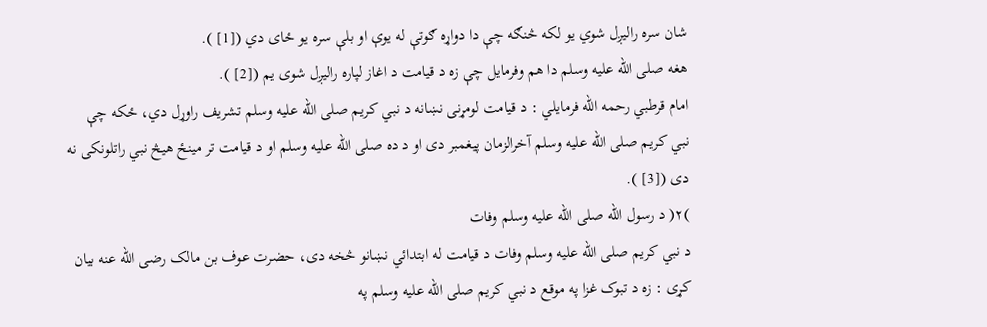شان سره راليږل شوي يو لکه څنګه چې دا دواړه ګوتې له يوې او بلې سره يو ځای دي ([1] ).
هغه صلی الله علیه وسلم دا هم وفرمايل چې زه د قيامت د اغاز لپاره راليږل شوی يم ([2] ).
امام قرطبي رحمه الله فرمايلي : د قيامت لومړنی نښانه د نبي کريم صلی الله علیه وسلم تشريف راوړل دي، ځکه چې نبي کريم صلی الله علیه وسلم آخرالزمان پيغمبر دی او د ده صلی الله علیه وسلم او د قيامت تر مينځ هيڅ نبي راتلونکی نه دی ([3] ).
)۲( د رسول الله صلی الله علیه وسلم وفات
د نبي کريم صلی الله علیه وسلم وفات د قيامت له ابتدائي نښانو څخه دی، حضرت عوف بن مالک رضی الله عنه بيان کړی : زه د تبوک غزا په موقع د نبي کريم صلی الله علیه وسلم په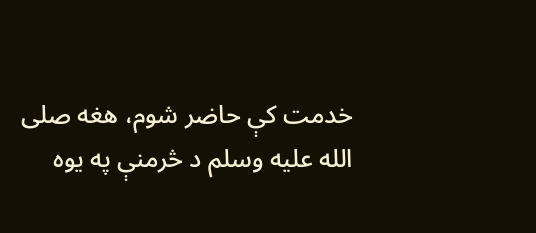خدمت کې حاضر شوم، هغه صلی الله علیه وسلم د څرمنې په يوه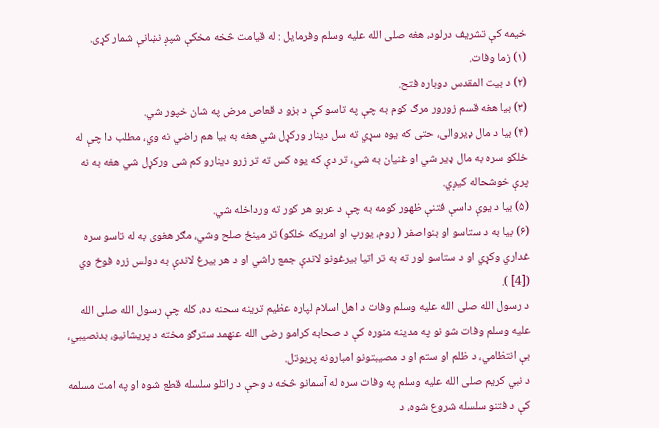خيمه کې تشريف درلود، هغه صلی الله علیه وسلم وفرمايل : له قيامت څخه مخکې شپږ نښانې شمار کړی.
(۱) زما وفات.
(۲) د بيت المقدس دوباره فتح.
(۳) بيا هغه قسم زورور مرګ کوم به چې په تاسو کې د بزو د قعاص مرض په شان خپور شي.
(۴) بيا د مال ډيروالی، حتی که يوه سړي ته سل دينار ورکړل شي هغه به بيا هم راضي نه وي، مطلب دا چې له خلکو سره به مال ډير شي او غنيان به شي، تر دې که يوه کس ته تر زرو دينارو کم شی ورکړل شي هغه به نه پرې خوشحاله کيږي.
(۵) بيا د يوې داسې فتنې ظهور کومه به چې د عربو هر کور ته ورداخله شي.
(۶) بيا به د ستاسو او بنواصفر ( روم، يورپ او امريکه خلکو) تر مينځ صلح وشي، مګر هغوی به له تاسو سره غداري وکړي او د ستاسو لور ته به تر اتيا بيرغونو لاندې جمع راشي او د هر بيرغ لاندې به دولس زره فوځ وي ([4] ).
د رسول الله صلی الله علیه وسلم وفات د اهل اسلام لپاره عظيم ترينه سحنه ده، کله چې رسول الله صلی الله علیه وسلم وفات شو نو په مدينه منوره کې د صحابه کرامو رضی الله عنهمد سترګو مخته د پريشانيو، بدنصيبي، بې انتظامي، د ظلم او ستم او د مصيبتونو امبارونه پريوتل.
د نبي کريم صلی الله علیه وسلم په وفات سره له آسمانو څخه د وحې د راتلو سلسله قطع شوه او په امت مسلمه کې د فتنو سلسله شروع شوه، د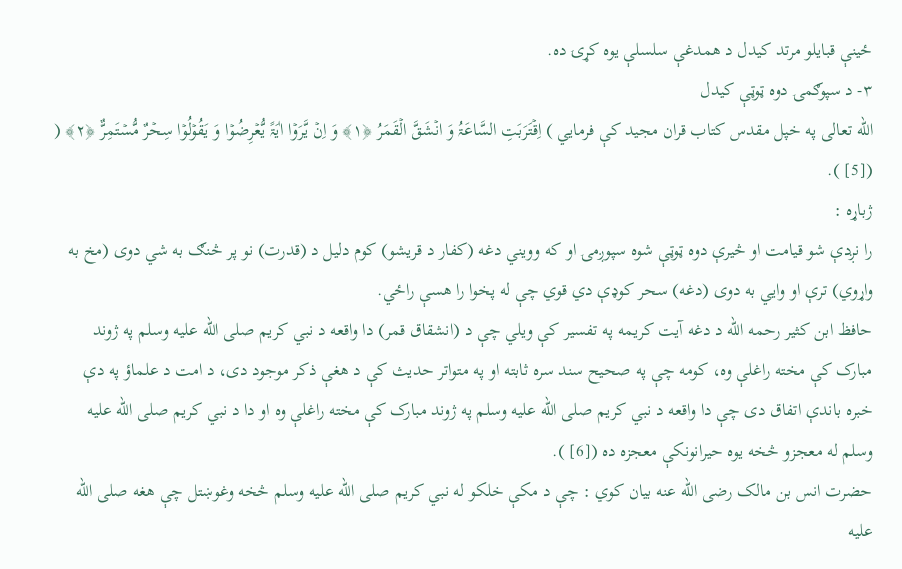ځينې قبايلو مرتد کيدل د همدغې سلسلې يوه کړۍ ده.
۳- د سپوګمۍ دوه ټوټې کيدل
الله تعالی په خپل مقدس کتاب قران مجيد کې فرمايي ) اِقۡتَرَبَتِ السَّاعَۃُ وَ انۡشَقَّ الۡقَمَرُ ﴿۱﴾ وَ اِنۡ یَّرَوۡا اٰیَۃً یُّعۡرِضُوۡا وَ یَقُوۡلُوۡا سِحۡرٌ مُّسۡتَمِرٌّ ﴿۲﴾ ( ([5] ).
ژباړه :
را نږدې شو قيامت او څيرې دوه ټوټې شوه سپوږمۍ او که وويني دغه (کفار د قريشو) کوم دليل د (قدرت) نو پر څنګ به شي دوی (مخ به واړوي) ترې او وايي به دوی (دغه) سحر کوډې دي قوي چې له پخوا را هسې راځي.
حافظ ابن کثير رحمه الله د دغه آيت کريمه په تفسير کې ويلي چې د (انشقاق قمر) دا واقعه د نبي کريم صلی الله علیه وسلم په ژوند مبارک کې مخته راغلې وه، کومه چې په صحيح سند سره ثابته او په متواتر حديث کې د هغې ذکر موجود دی، د امت د علماؤ په دې خبره باندې اتفاق دی چې دا واقعه د نبي کريم صلی الله علیه وسلم په ژوند مبارک کې مخته راغلې وه او دا د نبي کريم صلی الله علیه وسلم له معجزو څخه يوه حيرانونکې معجزه ده ([6] ).
حضرت انس بن مالک رضی الله عنه بيان کوي : چې د مکې خلکو له نبي کريم صلی الله علیه وسلم څخه وغوښتل چې هغه صلی الله علیه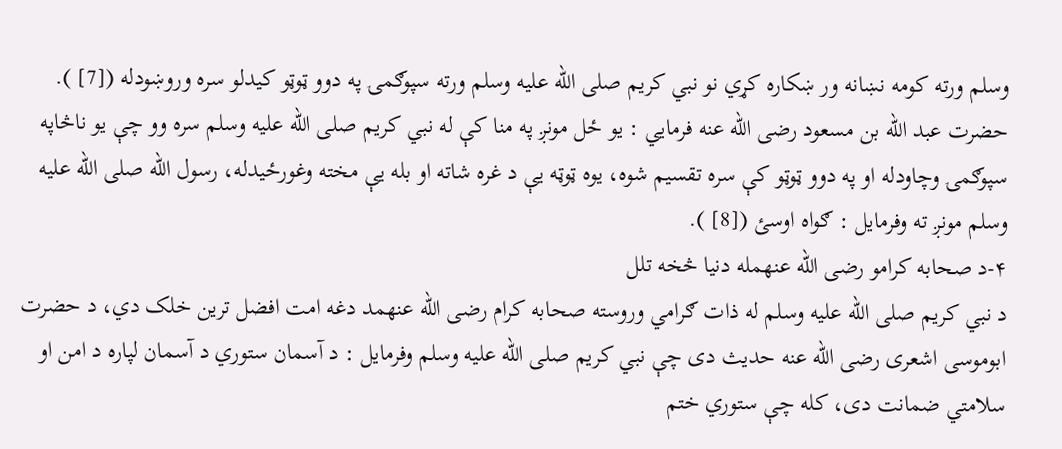وسلم ورته کومه نښانه ور ښکاره کړي نو نبي کريم صلی الله علیه وسلم ورته سپوګمۍ په دوو ټوټو کيدلو سره وروښودله ([7] ).
حضرت عبد الله بن مسعود رضی الله عنه فرمايي : يو ځل مونږ په منا کې له نبي کريم صلی الله علیه وسلم سره وو چې يو ناڅاپه سپوګمۍ وچاودله او په دوو ټوټو کې سره تقسيم شوه، يوه ټوټه يې د غره شاته او بله يې مخته وغورځيدله، رسول الله صلی الله علیه وسلم مونږ ته وفرمايل : ګواه اوسئ ([8] ).
۴-د صحابه کرامو رضی الله عنهمله دنيا څخه تلل
د نبي کريم صلی الله علیه وسلم له ذات ګرامي وروسته صحابه کرام رضی الله عنهمد دغه امت افضل ترين خلک دي، د حضرت ابوموسی اشعری رضی الله عنه حديث دی چې نبي کريم صلی الله علیه وسلم وفرمايل : د آسمان ستوري د آسمان لپاره د امن او سلامتي ضمانت دی، کله چې ستوري ختم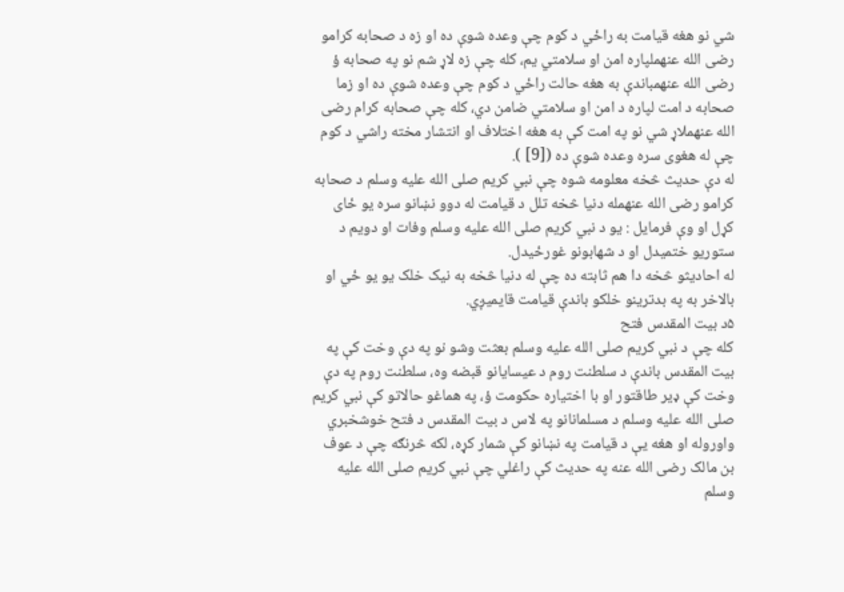شي نو هغه قيامت به راځي د کوم چې وعده شوې ده او زه د صحابه کرامو رضی الله عنهملپاره امن او سلامتي يم، کله چې زه لاړ شم نو په صحابه ؤ رضی الله عنهمباندې به هغه حالت راځي د کوم چې وعده شوې ده او زما صحابه د امت لپاره د امن او سلامتي ضامن دي، کله چې صحابه کرام رضی الله عنهملاړ شي نو په امت کې به هغه اختلاف او انتشار مخته راشي د کوم چې له هغوی سره وعده شوې ده ([9] ).
له دې حديث څخه معلومه شوه چې نبي کريم صلی الله علیه وسلم د صحابه کرامو رضی الله عنهمله دنيا څخه تلل د قيامت له دوو نښانو سره يو ځای کړل او وې فرمايل : يو د نبي کريم صلی الله علیه وسلم وفات او دويم د ستوريو ختميدل او د شهابونو غورځيدل.
له احاديثو څخه دا هم ثابته ده چې له دنيا څخه به نيک خلک يو يو ځي او بالاخر به په بدترينو خلکو باندې قيامت قايميږي.
۵د بيت المقدس فتح
کله چې د نبي کريم صلی الله علیه وسلم بعثت وشو نو په دې وخت کې په بيت المقدس باندې د سلطنت روم د عيسايانو قبضه وه، سلطنت روم په دې وخت کې ډير طاقتور او با اختياره حکومت ؤ، په هماغو حالاتو کې نبي کريم صلی الله علیه وسلم د مسلمانانو په لاس د بيت المقدس د فتح خوشخبري واوروله او هغه يې د قيامت په نښانو کې شمار کړه، لکه څرنګه چې د عوف بن مالک رضی الله عنه په حديث کې راغلي چې نبي کريم صلی الله علیه وسلم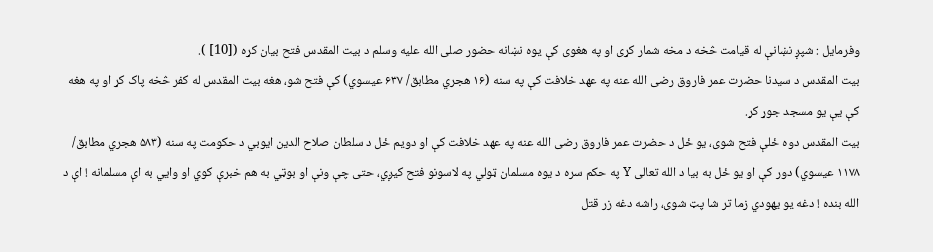وفرمايل : شپږ نښانې له قيامت څخه د مخه شمار کړی او په هغوی کې يوه نښانه حضور صلی الله علیه وسلم د بيت المقدس فتح بيان کړه ([10] ).
بيت المقدس د سيدنا حضرت عمر فاروق رضی الله عنه په عهد خلافت کې په سنه (۱۶ هجري مطابق/ ۶۳۷ عيسوي) کې فتح شو، هغه بيت المقدس له کفر څخه پاک کړ او په هغه کې يې يو مسجد جوړ کړ.
بيت المقدس دوه ځلې فتح شوی، يو ځل د حضرت عمر فاروق رضی الله عنه په عهد خلافت کې او دويم ځل د سلطان صلاح الدين ايوبي د حکومت په سنه (۵۸۳ هجري مطابق/ ۱۱۷۸ عيسوي) دور کې او يو ځل به بيا د الله تعالی Y په حکم سره د يوه مسلمان ټولي په لاسونو فتح کيږي، حتی چې ونې او بوټي به هم خبرې کوي او وايي به اې مسلمانه ! اې د الله بنده ! دغه يو يهودي زما تر شا پټ شوی، راشه دغه زر قتل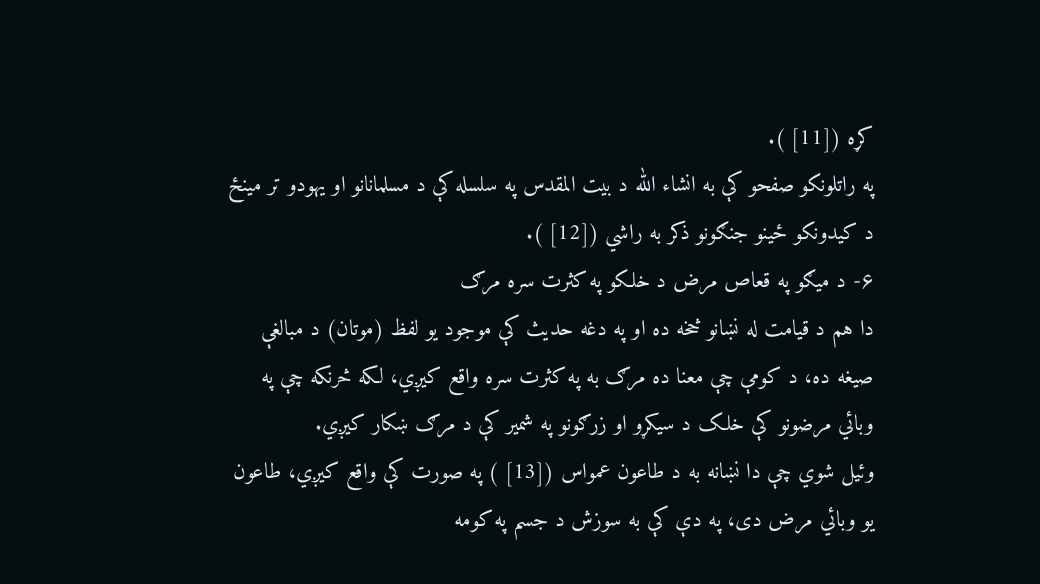کړه ([11] ).
په راتلونکو صفحو کې به انشاء الله د بيت المقدس په سلسله کې د مسلمانانو او يهودو تر مينځ د کيدونکو ځينو جنګونو ذکر به راشي ([12] ).
۶- د ميګو په قعاص مرض د خلکو په کثرت سره مرګ
دا هم د قيامت له نښانو څخه ده او په دغه حديث کې موجود يو لفظ (موتان) د مبالغې صيغه ده، د کومې چې معنا ده مرګ به په کثرت سره واقع کيږي، لکه څرنکه چې په وبائي مرضونو کې خلک د سيکړو او زرګونو په شمير کې د مرګ ښکار کيږي.
وئيل شوي چې دا نښانه به د طاعون عمواس ([13] ) په صورت کې واقع کيږي، طاعون يو وبائي مرض دی، په دې کې به سوزش د جسم په کومه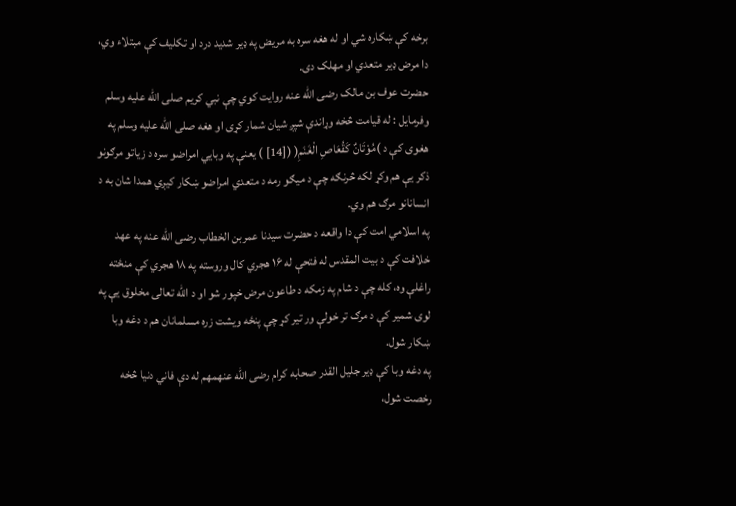برخه کې ښکاره شي او له هغه سره به مريض په ډير شديد درد او تکليف کې مبتلاء وي، دا مرض ډير متعدي او مهلک دی.
حضرت عوف بن مالک رضی الله عنه روايت کوي چې نبي کريم صلی الله علیه وسلم وفرمايل : له قيامت څخه وړاندې شپږ شيان شمار کړی او هغه صلی الله علیه وسلم په هغوی کې د )مُوْتَانٌ كَقُعَاصِ الْغَنَمِ( ([14] ) يعنې په وبايي امراضو سره د زياتو مرګونو ذکر يې هم وکړ لکه څرنګه چې د ميګو رمه د متعدي امراضو ښکار کيږي همدا شان به د انسانانو مرګ هم وي.
په اسلامي امت کې دا واقعه د حضرت سيدنا عمربن الخطاب رضی الله عنه په عهد خلافت کې د بيت المقدس له فتحې له ۱۶ هجري کال وروسته په ۱۸ هجري کې منځته راغلې وه، کله چې د شام په زمکه د طاعون مرض خپور شو او د الله تعالی مخلوق يې په لوی شمير کې د مرګ تر خولې ور تير کړ چې پنځه ويشت زره مسلمانان هم د دغه وبا ښکار شول.
په دغه وبا کې ډير جليل القدر صحابه کرام رضی الله عنهمهم له دې فاني دنيا څخه رخصت شول،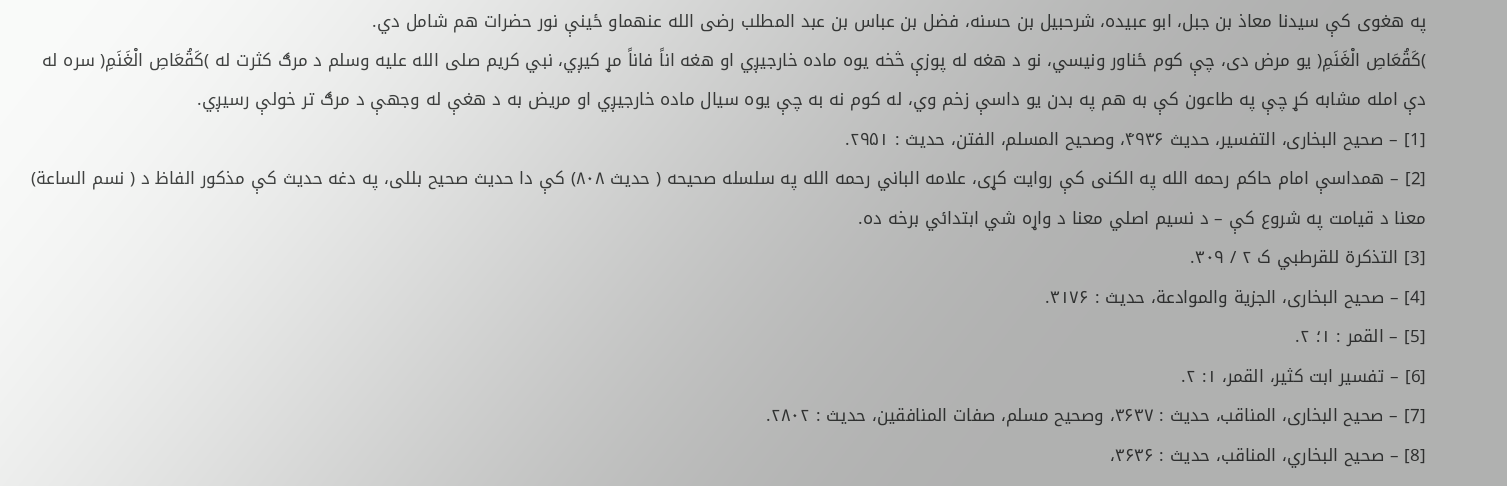په هغوی کې سيدنا معاذ بن جبل، ابو عبيده، شرحبيل بن حسنه، فضل بن عباس بن عبد المطلب رضی الله عنهماو ځينې نور حضرات هم شامل دي.
)كَقُعَاصِ الْغَنَمِ( يو مرض دی، چې کوم ځناور ونيسي، نو د هغه له پوزې څخه يوه ماده خارجيږي او هغه اناً فاناً مړ کيږي، نبي کريم صلی الله علیه وسلم د مرګ کثرت له )كَقُعَاصِ الْغَنَمِ( سره له دې امله مشابه کړ چې په طاعون کې به هم په بدن يو داسې زخم وي، له کوم نه به چې يوه سيال ماده خارجيږي او مريض به د هغې له وجهې د مرګ تر خولې رسيږي.
[1] – صحيح البخاری، التفسير، حديث ۴۹۳۶، وصحيح المسلم، الفتن، حديث : ۲۹۵۱.
[2] – همداسې امام حاکم رحمه الله په الکنی کې روايت کړی، علامه الباني رحمه الله په سلسله صحيحه ( حديث ۸۰۸) کې دا حديث صحيح بللی، په دغه حديث کې مذکور الفاظ د ( نسم الساعة) معنا د قيامت په شروع کې – د نسيم اصلي معنا د واړه شي ابتدائي برخه ده.
[3] التذکرة للقرطبي ک ۲ / ۳۰۹.
[4] – صحيح البخاری، الجزية والموادعة، حديث : ۳۱۷۶.
[5] – القمر : ۱؛ ۲.
[6] – تفسير ابت کثير، القمر، ۱: ۲.
[7] – صحيح البخاری، المناقب، حديث : ۳۶۳۷، وصحيح مسلم، صفات المنافقين، حديث : ۲۸۰۲.
[8] – صحيح البخاري، المناقب، حديث : ۳۶۳۶،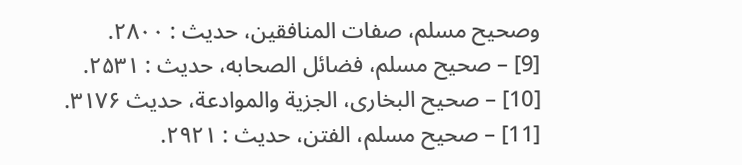وصحيح مسلم، صفات المنافقين، حديث : ۲۸۰۰.
[9] – صحيح مسلم، فضائل الصحابه، حديث : ۲۵۳۱.
[10] – صحيح البخاری، الجزية والموادعة، حديث ۳۱۷۶.
[11] – صحيح مسلم، الفتن، حديث : ۲۹۲۱.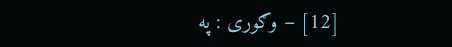[12] – وګوری : په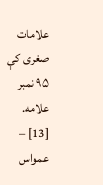علامات صغری کې ۹۵ نمبر علامه.
[13] – عمواس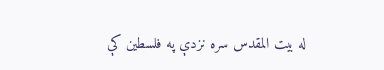له بيت المقدس سره نزدې په فلسطين کې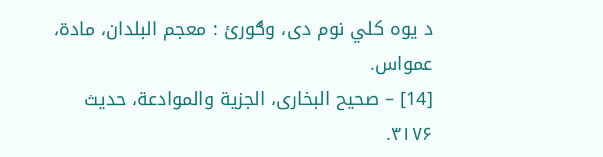د يوه کلي نوم دی، وګورئ : معجم البلدان، مادة، عمواس.
[14] – صحيح البخاری، الجزية والموادعة، حديث ۳۱۷۶.